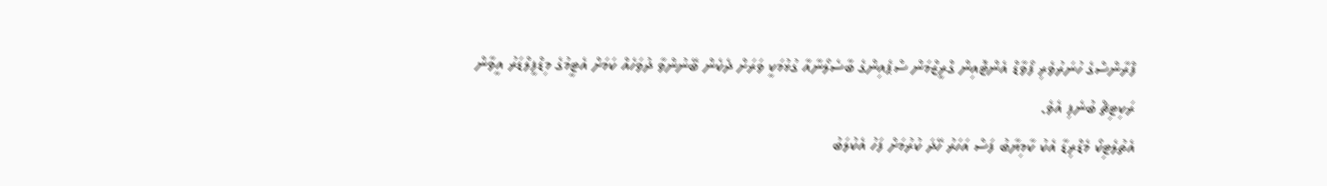ފްރާންސްގެ ހުނަރުވެރި ފޯވާޑް އެންޓޮއިން ގްރީޒްމަން ސްޕެއިންގެ ބާސެލޯނާއާ ގުޅުމަކީ ވަރަށް ދެކެން ބޭނުންވާ ދުވަހެއް ކަމަށް އެޓީމުގެ މިޑްފީލްޑަރު އީވާން ރަކިޓިޗް ބުނެފި އެވެ.
އެތުލެޓިކޯ މެޑްރިޑާ އެކު ކާމިޔާބު ފަސް އަހަރު ހޭދަ ކުރުމަށް ފަހު އެކުލަބު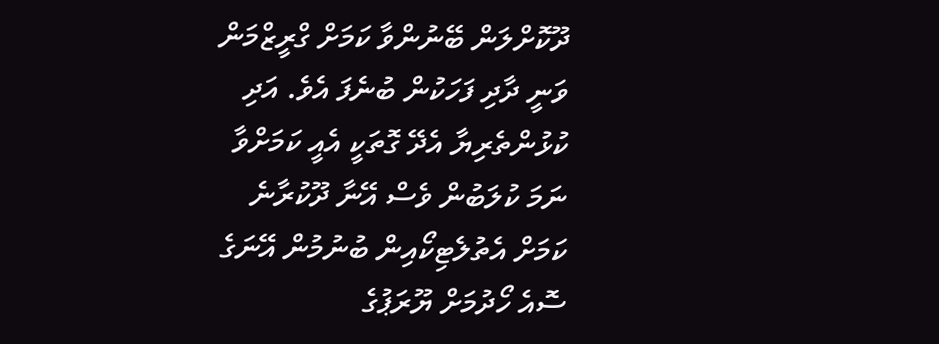ދޫކޮށްލަން ބޭނުންވާ ކަމަށް ގްރީޒްމަން ވަނީ ދާދި ފަހަކުން ބުނެފަ އެވެ. އަދި ކުޅުންތެރިޔާ އެދޭ ގޮތަކީ އެއީ ކަމަށްވާ ނަމަ ކުލަބުން ވެސް އޭނާ ދޫކުރާނެ ކަމަށް އެތުލެޓިކޯއިން ބުނުމުން އޭނަގެ ސޮއެ ހޯދުމަށް ޔޫރަޕުގެ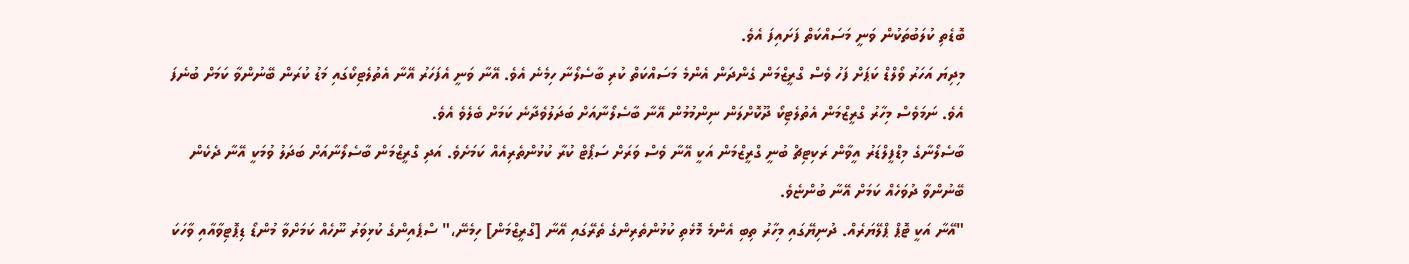ބޮޑެތި ކުލަބުތަކުން ވަނީ މަސައްކަތް ފަށައިފަ އެވެ.
މިދިޔަ އަހަރު ވޯލްޑް ކަޕަށް ފަހު ވެސް ގްރީޒްމަން ގެންދަން އެންމެ މަސައްކަތް ކުރި ބާސެލޯނާ ހިމެނެ އެވެ. އޭނާ ވަނީ އެފަހަރު އޭނާ އެތުލެޓިކޯގައި މަޑު ކުރަން ބޭނުންވާ ކަމަށް ބުނެފަ އެވެ. ނަމަވެސް މިހާރު ގްރީޒްމަން އެތުލެޓިކޯ ދޫކޮށްލަން ނިންމުމުން އޭނާ ބާސެލޯނާއަށް ބަދަލުވެދާނެ ކަމަށް ބެލެވެ އެވެ.
ބާސެލޯނާގެ މިޑްފީލްޑަރު އީވާން ރަކިޓިޗް ބުނީ ގްރީޒްމަން އަކީ އޭނާ ވެސް ވަރަށް ސަޕޯޓް ކުރާ ކުޅުންތެރިއެއް ކަމަށެވެ. އަދި ގްރީޒްމަން ބާސެލޯނާއަށް ބަދަލު ވުމަކީ އޭނާ ދެކެން ބޭނުންވާ ދުވަހެއް ކަމަށް އޭނާ ބުންޏެވެ.
"އޭނާ އަކީ ޓޮޕް ޕްލޭޔަރެއް. ދުނިޔޭގައި މިހާރު ތިބި އެންމެ މޮޅެތި ކުޅުންތެރިންގެ ތެރޭގައި އޭނާ [ގްރީޒްމަން] ހިމެނޭ،" ސްޕެއިންގެ ކުޅިވަރު ނޫހެއް ކަމަށްވާ މުންޑޯ ޑިޕޮޓިވާއާއި ވާހަކަ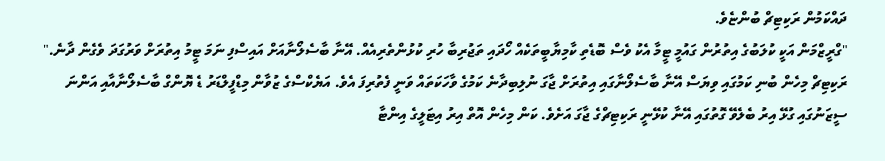ދައްކަމުން ރަކިޓިޗް ބުންޏެވެ.
"ގްރީޒްމަން އަކީ ކުލަބުގެ އިތުރުން ގައުމީ ޓީމާ އެކު ވެސް ބޮޑެތި ކާމިޔާބީތަކެއް ހޯދައި ތަޖުރިބާ ހުރި ކުޅުންތެރިއެއް. އޭނާ ބާސެލޯނާއަށް އައިސްފި ނަމަ ޓީމު އިތުރަށް ވަރުގަދަ ވެގެން ދާނެ."
ރަކިޓިޗް މިހެން ބުނި ކަމުގައި ވިޔަސް އޭނާ ބާސެލޯނާގައި އިތުރަށް ޖާގަ ނުލިބިދާނެ ކަމުގެ ވާހަކަތައް ވަނީ ފެތުރިފަ އެވެ. އަޔެކްސްގެ ޒުވާން މިޑްފީލްޑަރު ޑެ ޔޮންގް ބާސެލޯނާއާއި އަންނަ ސީޒަނުގައި ގުޅޭ އިރު ބެލެވޭ ގޮތުގައި އޭނާ ކުޅޭނީ ރަކިޓިޗްގެ ޖާގަ އަށެވެ. ކަން މިހެން އޮތް އިރު އިޓަލީގެ އިންޓާ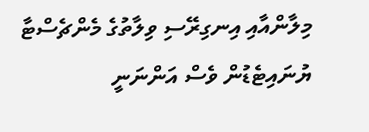މިލާންއާއި އިނގިރޭސި ވިލާތުގެ މެންޗެސްޓާ ޔުނައިޓެޑުން ވެސް އަންނަނީ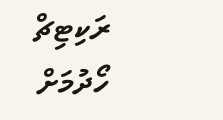ރަކިޓިޗް ހޯދުމަށް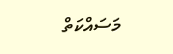މަސައްކަތް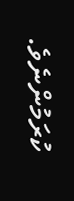ކުރަމުންނެވެ.